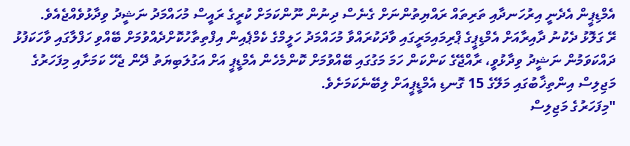އެމްޑިޕީން އެދެނީ އިރުހަނދާއި ތަރިތައް ރައްޔިތުންނަށް ގެނެސް ދިނުން ނޫންކަމަށް ކުރީގެ ރައީސް މުހައްމަދު ނަޝީދު ވިދާޅުވެއްޖެއެވެ.
ރޭ ގަލޮޅު ދެކުނު ދާއިރާއަށް އެމްޑިޕީގެ ޕްރިމައިމަރީގައި ވާދަކުރައްވާ މުހައްމަދު ހަލީމްގެ ކެމްޕެއިން އިފްތިތާހުކޮށްދެއްވުމަށް ބޭއްވި ހަފްލާގައި ވާހަކަފުޅު ދައްކަވަމުން ނަޝީދު ވިދާޅުވީ، ރާއްޖޭގެ ކަންކަން ހަމަ މަގުގައި ބޭއްވުމަށް ކޮންމެހެން އެމްޑީޕީ އަށް އަގުލަބިޔަތު ދޭން ޖެހޭ ކަމަށާއި މިފަހަރުގެ މަޖިލިސް އިންތިޚާބުގައި މަލޭގެ 15 ގޮނޑި އެމްޑީޕީއަށް ލިބޭނެކަމަށެވެ.
"މިފަހަރުގެ މަޖިލިސް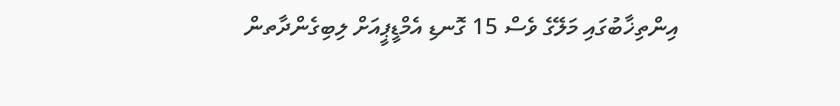އިންތިޚާބުގައި މަލޭގެ ވެސް 15 ގޮނޑި އެމްޑީޕީއަށް ލިބިގެންދާތން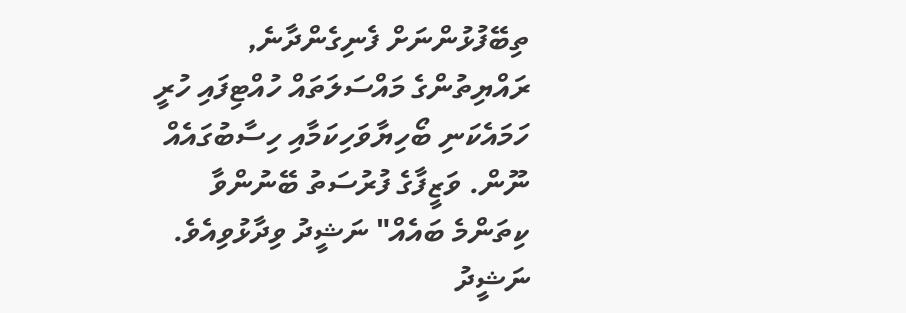ތިބޭފުޅުންނަށް ފެނިގެންދާނެ, ރައްޔިތުންގެ މައްސަލަތައް ހުއްޓިފައި ހުރީ ހަމައެކަނި ބޯހިޔާވަހިކަމާއި ހިސާބުގައެއް ނޫން. ވަޒީފާގެ ފުރުސަތު ބޭނުންވާ ކިތަންމެ ބައެއް" ނަޝީދު ވިދާޅުވިއެވެ.
ނަޝީދު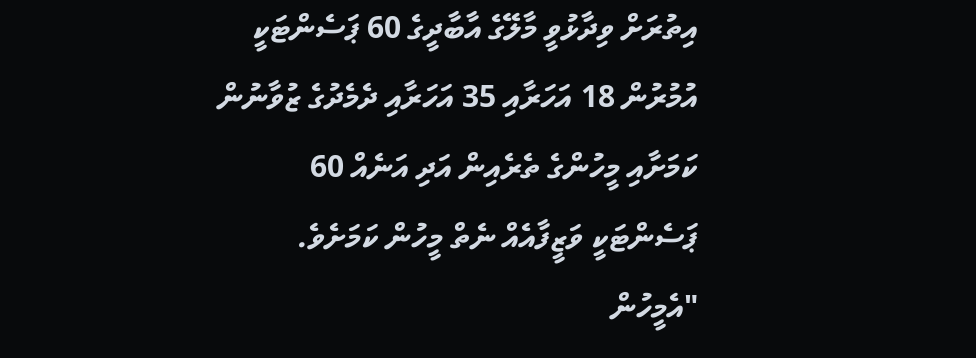އިތުރަށް ވިދާޅުވީ މާލޭގެ އާބާދީގެ 60 ޕަސެންޓަކީ އުމުރުން 18 އަހަރާއި 35 އަހަރާއި ދެމެދުގެ ޒުވާނުން ކަމަށާއި މީހުންގެ ތެރެއިން އަދި އަނެއް 60 ޕަސެންޓަކީ ވަޒީފާއެއް ނެތް މީހުން ކަމަށެވެ.
"އެމީހުން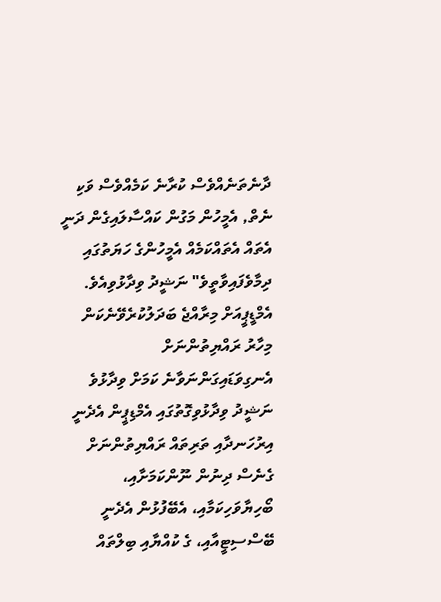ދާނެތަނެއްވެސް ކުރާނެ ކަމެއްވެސް ވަކި ނެތް, އެމީހުން މަގުން ކައްސާލައިގެން ދަނީ އެތައް އެތައްކަމެއް އެމީހުންގެ ހަޔަތުގައި ދިމާވެފައިވާތީވެ" ނަޝީދު ވިދާޅުވިއެވެ.
އެމްޑީޕީއަށް މިރާއްޖެ ބަދަލުކުރެވޭނެކަން މިހާރު ރައްޔިތުންނަށް އެނގިވަޑައިގަންނަވާނެ ކަމަށް ވިދާޅުވެ ނަޝީދު ވިދާޅުވިގޮތުގައި އެމްޑިޕީން އެދެނީ އިރުހަނދާއި ތަރިތައް ރައްޔިތުންނަށް ގެނެސް ދިނުން ނޫންކަމަށާއި، ބޯހިޔާވަހިކަމާއި، އެބޭފުޅުން އެދެނީ ބޭސްސިޓީއާއި، ގެ ކުއްޔާއި ބިލްތައް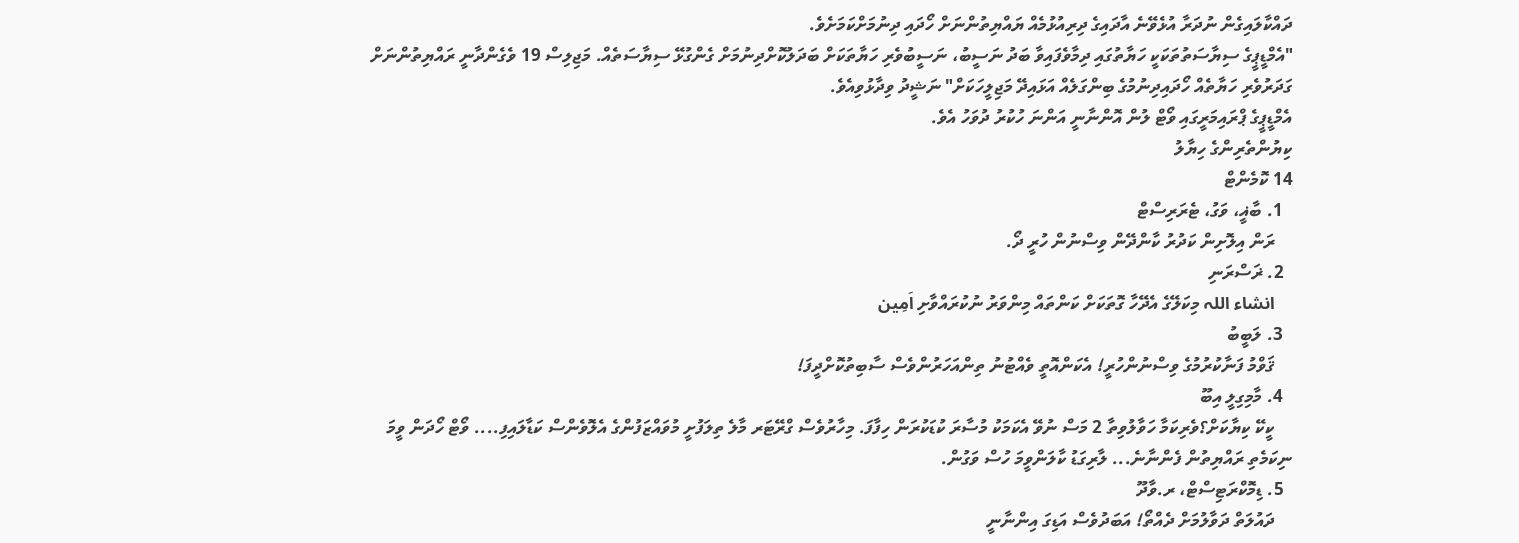ދައްކާލައިގެން ނުދަރާ އުޅެވޭނެ އާދައިގެ ދިރިއުޅުމެއް ޔައްޔިތުންނަށް ހޯދައި ދިނުމަށްކަމަށެވެ.
"އެމްޑީޕީގެ ސިޔާސަތުތަކަކީ ހަޔާތުގައި ދިމާވެފައިވާ ބަދު ނަސީބު، ނަސީބުވެރި ހަޔާތަކަށް ބަދަލުކޮށްދިނުމަށް ގެންގުޅޭ ސިޔާސަތެއް. މަޖިލިސް 19 ވެގެންދާނީ ރައްޔިތުންނަށް ގަދަރުވެރި ހަޔާތެއް ހޯދައިދިނުމުގެ ބިންގަލެއް އަޅައިދޭ މަޖިލީހަކަށް" ނަޝީދު ވިދާޅުވިއެވެ.
އެމްޑީޕީގެ ޕްރައިމަރީގައި ވޯޓް ލުން އޮންނާނީ އަންނަ ހުކުރު ދުވަހު އެވެ.
ކިޔުންތެރިންގެ ހިޔާލު
14 ކޮމެންޓް
  1. ބާޣީ، ވަގު، ޓެރަރިސްޓް
    ރަން އިލޮށިން ކަދުރު ކާންދޭން ވިސްނުން ހުރީ ދޯ.
  2. ޜަސްރަނި
    انشاء اللہ މިކަލޭގެ އެދޭހާ ގޮތަކަށް ކަންތައް މިންވަރު ނުކުރައްވާށި اَمِين
  3. ލަބީބު
    ޤަވްމު ފަނާކުރުމުގެ ވިސްނުންހުރީ! އެކަންއޮތީ ވެއްޓުނު ތިންއަހަރުންވެސް ސާބިތުކޮށްދީފަ!
  4. މާމިގިލީ އިބޫ
    ކީކޭ ކިޔާކަށް؟ވެރިކަމާ ހަވާލުވިތާ 2 މަސް ނުވޭ އެކަމަކު މުސާރަ ކުޑަކުރަން ހިފާފަ. މިހާރުވެސް ގްރޭޓަރ މާލެ ތިލަފުށީ މުވައްޒަފުންގެ އެލޮވެންސް ކަޑާލައިފި.... ވޯޓް ހޯދަން ވީމަ ނިކަމެތި ރައްޔިތުން ފެންނާނެ... ލާރިގަޑު ކާލަންވީމަ ހުސް ވަގުން.
  5. ޑިމޮކްރަޓިސްޓް، ރ.ވާދޫ
    ދައުލަތް ދަވާލުމަށް ދެއްތޯ! އަބަދުވެސް އަޑިގަ އިންނާނީ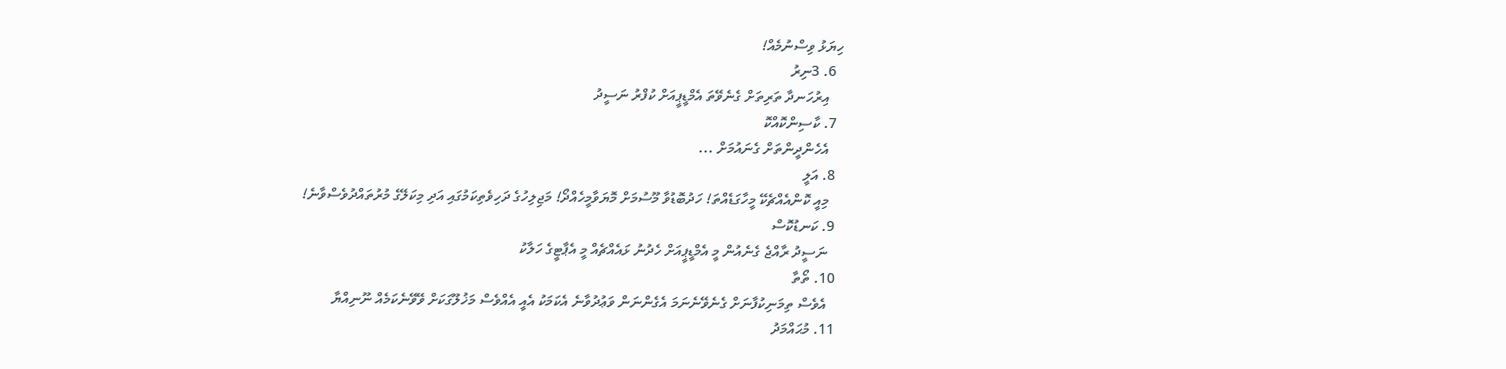ހިޔަޅު ވިސްނުމެއް!
  6. 3ނިރު
    އިރުހަނދާ ތަރިތަށް ގެނެވޭތަ އެމްޑީޕީއަށް ކުފްރު ނަސީދު
  7. ކާސިންކޮއްކޮ
    އެހެންދީންތަށް ގެނައުމަށް ...
  8. އަލީ
    މިއީ ކޮންއެއްޗެކޭ މީހާގަޑެއްތަ! ހަދުބޮޑުވާ މޫސުމަށް މޮޔަވާމީހެއްދޯ! މަޖިލިހުގެ ދަހިވެތިކަމުގައި އަދި މިކަލޭގެ މުރުތައްދުވެސްވާނެ!
  9. ކަނޑުކޮސް
    ނަސީދު ރާއްޖެ ގެނެއުން މީ އެމްޑީޕީއަށް ހެދުނު ޅައެއްޗެއް މީ އެޕާޓީގެ ހަލާކު
  10. ތޯތާ
    އެވެސް ތިމަނިކުފާނަށް ގެނެވޭނެނަމަ އެގެންނަން ވަޢުދުވާނެ އެކަމަކު އެއީ އެއްވެސް މަޚުލޫގަކަށް ވޭވޭނެކަމެއް ނޫނިއްޔާ
  11. މުޙައްމަދު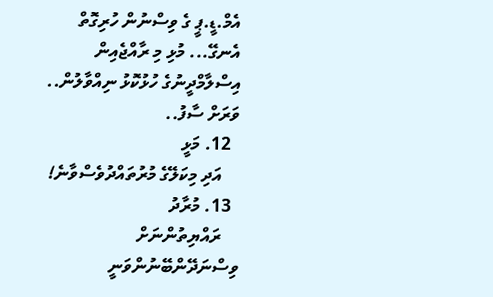އެމް.ޑީ.ޕީ ގެ ވިސްނުން ހުރިގޮތް އެނގޭ... މުޅި މި ރާއްޖެއިން އިސްލާމްދީނުގެ ހުޅުކޮޅު ނިއްވާލުން.. ވަރަށް ސާފު..
  12. މަޅީ
    އަދި މިކަލޭގެ މުރުތައްދުވެސްވާނެ!
  13. މުރާދު
    ރައްޔިތުންނަށް ވިސްނަދޭންބޭނުންވަނީ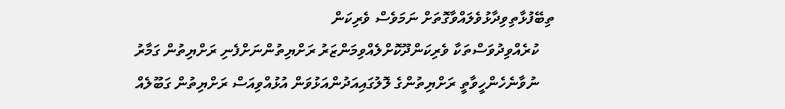ތިބޭފުޅާތިވިދާޅުވެލައްވާގޮތަށް ނަމަވެސް ވެރިކަން
    ކުރެއްވިދުވަސްތަކާ ވެރިކަންދޫކޮށްލެއްވިމަންޒަރު ރަށްޔިތުންނަށްފެނި ރަށްޔިތުން ގަމާރު
    ނުވާނެހެންހީވާތީ ރަށްޔިތުންގެ ލޮލުގައިއަދުންއަޅުވަން އުޅުއްވިއަސް ރަށްޔިތުން ގަބޫލެއް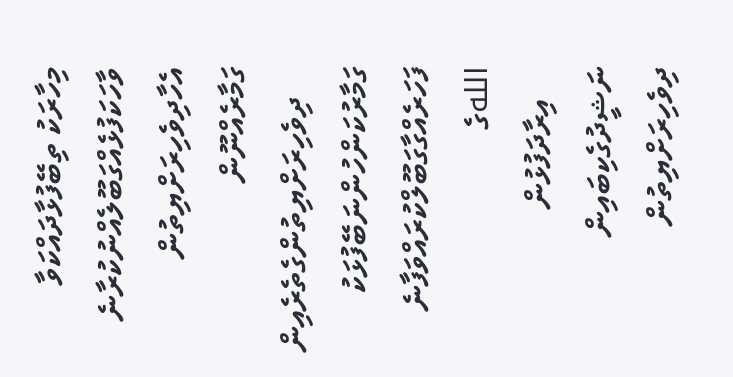މިހާރަކު ތިބޭފުޅާދައްކަވާ ވާހަކަފުޅެއްގަބޫލެއްނުކުރާނެ އެހާދިވެހިރަށްޔިތުން ގަމާރެއްނޫން
    ދިވެހިރަށްޔިތުންގެތެރެއިން ގަމާރުކަންހުންނަބޭފުޅަކު ފަހަރެއްގާގަބޫލްކުރައްވަފާނެ اللهގެ
    އިރާދަފުޅުން ނަޝީދުގެކިބައިން ދިވެހިރަށްޔިތުން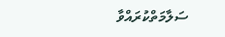ސަލާމަތްކުރައްވާ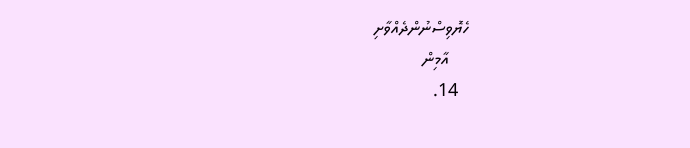ހެޔޮވިސްނުންދެއްވާށި
    އާމިން
  14.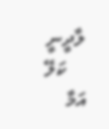ލާދީނީ
    ކަލޭ އަމާ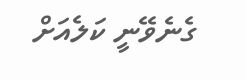ގެނެވޭނީ ކަލެއަށް